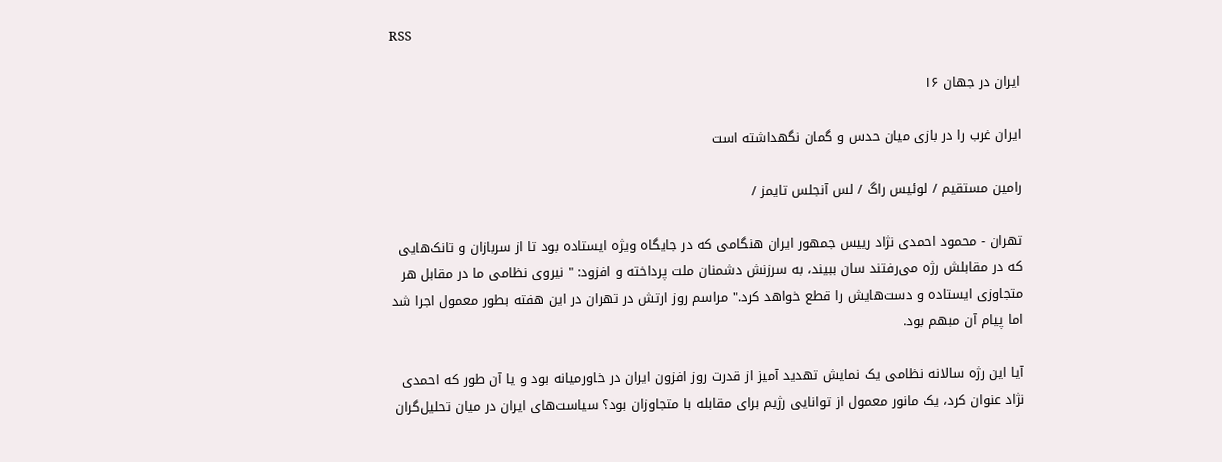RSS

ایران در جهان ۱۶

ایران غرب را در بازی میان حدس و گمان نگهداشته است

رامین مستقیم / لوئیس راگ / لس آنجلس تايمز /

تهران - محمود احمدی نژاد رییس جمهور ایران هنگامی که در جایگاه ویژه ایستاده بود تا از سربازان و تانک‌هایی که در مقابلش رژه می‌‌رفتند سان ببیند، به سرزنش دشمنان ملت پرداخته و افزود: " نیروی نظامی ما در مقابل هر متجاوزی ایستاده و دست‌هایش را قطع خواهد کرد." مراسم روز ارتش در تهران در این هفته بطور معمول اجرا شد اما پیام آن مبهم بود.

آیا این رژه‌ سالانه‌ نظامی یک نمایش تهدید آمیز از قدرت روز افزون ایران در خاورمیانه بود و یا آن طور که احمدی نژاد عنوان کرد، یک مانور معمول از توانایی رژیم برای مقابله با متجاوزان بود؟ سیاست‌های ایران در میان تحلیل‌گران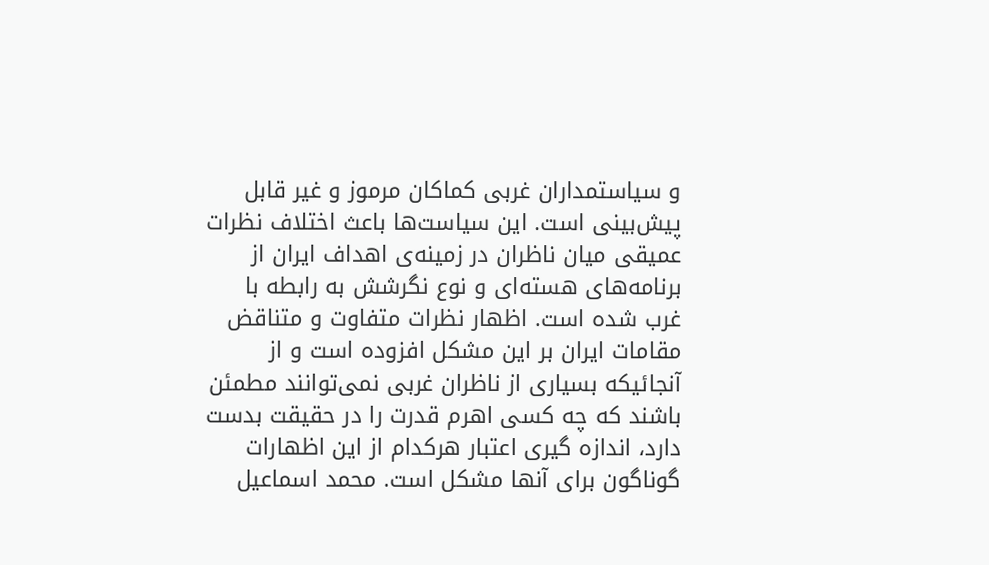و سیاستمداران غربی کماکان مرموز و غیر قابل پیش‌بینی است. این سیاست‌ها باعث اختلاف نظرات عمیقی میان ناظران در زمینه‌ی اهداف ایران از برنامه‌های هسته‌ای و نوع نگرشش به رابطه با غرب شده است. اظهار نظرات متفاوت و متناقض مقامات ایران بر این مشکل افزوده است و از آنجائیکه بسیاری از ناظران غربی نمی‌توانند مطمئن باشند که چه کسی اهرم قدرت را در حقیقت بدست دارد، اندازه‌ گیری اعتبار هرکدام از این اظهارات گوناگون برای آنها مشکل است. محمد اسماعیل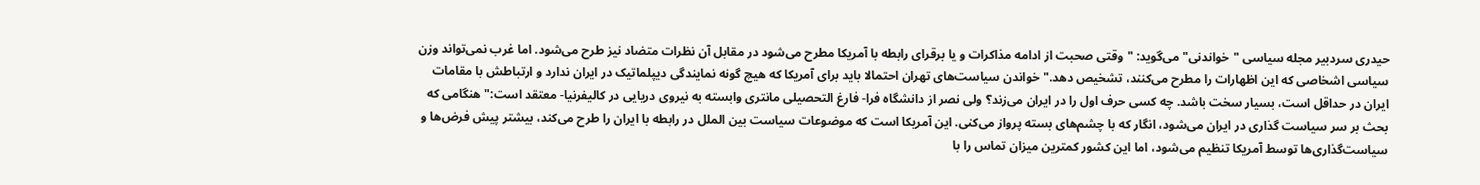حیدری سردبیر مجله سیاسی "خواندنی" می‌گوید: "وقتی صحبت از ادامه‌ مذاکرات و یا برقرای رابطه با آمریکا مطرح می‌شود در مقابل آن نظرات متضاد نیز طرح می‌شود. اما غرب نمی‌تواند وزن سیاسی اشخاصی که این اظهارات را مطرح می‌کنند، تشخیص دهد." خواندن سیاست‌های تهران احتمالا باید برای آمریکا که هیچ گونه نمایندگی دیپلماتیک در ایران ندارد و ارتباطش با مقامات ایران در حداقل است، بسیار سخت باشد. چه کسی حرف اول را در ایران می‌زند؟ ولی نصر از دانشگاه فرا- فارغ التحصیلی مانتری وابسته به نیروی دریایی در کالیفرنیا- معتقد است:" هنگامی که بحث بر سر سیاست گذاری در ایران می‌شود، انگار که با چشم‌های بسته پرواز می‌کنی. این آمریکا است که موضوعات سیاست بین الملل در رابطه با ایران را طرح می‌کند، بیشتر پیش فرض‌ها و سیاست‌گذاری‌ها توسط آمریکا تنظیم می‌شود، اما این کشور کمترین میزان تماس را با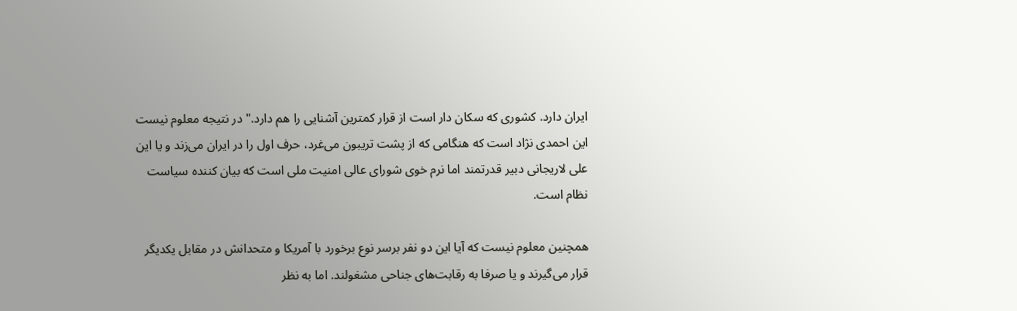ایران دارد. کشوری که سکان دار است از قرار کمترین آشنایی را هم دارد." در نتیجه معلوم نیست این احمدی نژاد است که هنگامی که از پشت تریبون می‌غرد، حرف اول را در ایران می‌زند و یا این علی لاریجانی دبیر قدرتمند اما نرم خوی شورای عالی امنیت ملی است که بیان کننده‌ سیاست نظام است.

همچنین معلوم نیست که آیا این دو نفر برسر نوع برخورد با آمریکا و متحدانش در مقابل یکدیگر قرار می‌گیرند و یا صرفا به رقابت‌های جناحی مشغولند. اما به نظر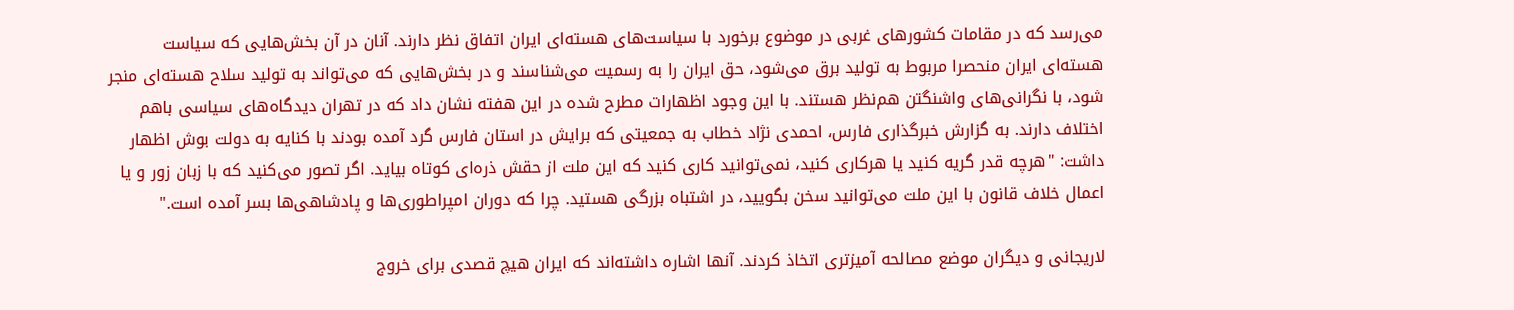می‌رسد که در مقامات کشورهای غربی در موضوع برخورد با سیاست‌های هسته‌ای ایران اتفاق نظر دارند. آنان در آن بخش‌هایی که سیاست هسته‌ای ایران منحصرا مربوط به تولید برق می‌شود، حق ایران را به رسمیت می‌شناسند و در بخش‌هایی که می‌تواند به تولید سلاح هسته‌ای منجر شود، با نگرانی‌های واشنگتن هم‌نظر هستند. با این وجود اظهارات مطرح شده در این هفته نشان داد که در تهران دیدگاه‌های سیاسی باهم اختلاف دارند. به گزارش خبرگذاری فارس، احمدی نژاد خطاب به جمعیتی که برایش در استان فارس گرد آمده بودند با کنایه به دولت بوش اظهار داشت: "هرچه قدر گریه کنید یا هرکاری کنید، نمی‌توانید کاری کنید که این ملت از حقش ذره‌ای کوتاه بیاید. اگر تصور می‌کنید که با زبان زور و یا اعمال خلاف قانون با این ملت می‌توانید سخن بگویید، در اشتباه بزرگی هستید. چرا که دوران امپراطوری‌ها و پادشاهی‌ها بسر آمده است."

لاریجانی و دیگران موضع مصالحه آمیزتری اتخاذ کردند. آنها اشاره داشته‌اند که ایران هیچ قصدی برای خروج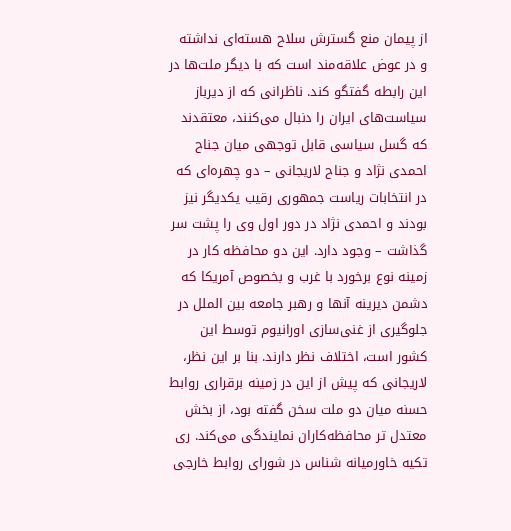از پیمان منع گسترش سلاح هسته‌ای نداشته و در عوض علاقه‌مند است که با دیگر ملت‌ها در این رابطه گفتگو کند. ناظرانی که از دیرباز سیاست‌های ایران را دنبال می‌کنند، معتقدند که گسل سیاسی قابل توجهی میان جناح احمدی نژاد و جناح لاریجانی – دو چهره‌ای که در انتخابات ریاست جمهوری رقیب یکدیگر نیز بودند و احمدی نژاد در دور اول وی را پشت سر گذاشت – وجود دارد. این دو محافظه کار در زمینه‌ نوع برخورد با غرب و بخصوص آمریکا که دشمن دیرینه آنها و رهبر جامعه‌ بین الملل در جلوگیری از غنی‌سازی اورانیوم توسط این کشور است، اختلاف نظر دارند. بنا بر این نظر، لاریجانی که پیش از این در زمینه برقراری روابط حسنه میان دو ملت سخن گفته بود، از بخش معتدل تر محافظه‌کاران نمایندگی می‌کند. ری تکیه خاورمیانه شناس در شورای روابط خارجی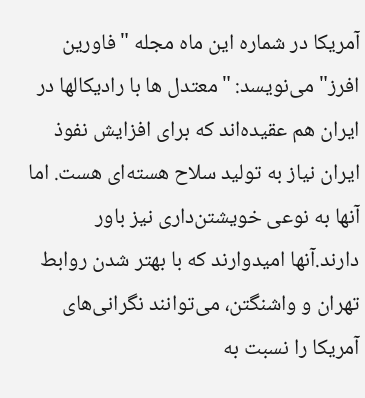آمریکا در شماره‌ این ماه مجله "فاورین افرز" می‌نویسد: "معتدل ها با رادیکالها در ایران هم عقیده‌اند که برای افزایش نفوذ ایران نیاز به تولید سلاح هسته‌ای هست. اما آنها به نوعی خویشتن‌داری نیز باور دارند.آنها امیدوارند که با بهتر شدن روابط تهران و واشنگتن، می‌توانند نگرانی‌های آمریکا را نسبت به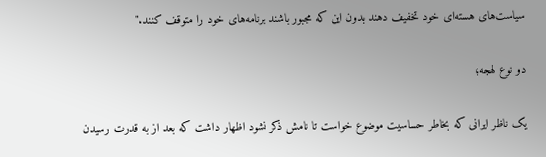سیاست‌های هسته‌ای خود تخفیف دهند بدون این که مجبور باشند برنامه‌های خود را متوقف کنند."

دو نوع لهجه؛

یک ناظر ایرانی که بخاطر حساسیت موضوع خواست تا نامش ذکر نشود اظهار داشت که بعد از به قدرت رسیدن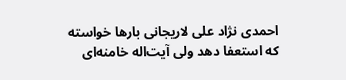احمدی نژاد علی لاریجانی بارها خواسته که استعفا دهد ولی آیت‌اله خامنه‌ای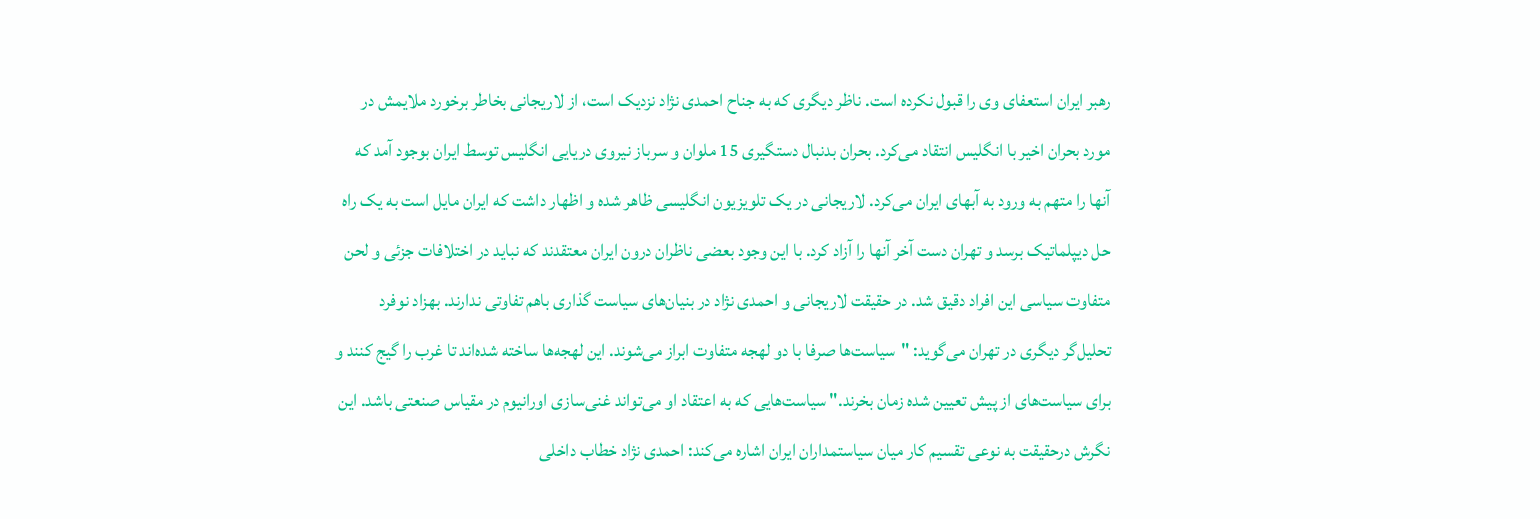رهبر ایران استعفای وی را قبول نکرده است. ناظر دیگری که به جناح احمدی نژاد نزدیک است، از لاریجانی بخاطر برخورد ملایمش در مورد بحران اخیر با انگلیس انتقاد می‌کرد. بحران بدنبال دستگیری 15 ملوان و سرباز نیروی دریایی انگلیس توسط ایران بوجود آمد که آنها را متهم به ورود به آبهای ایران می‌کرد. لاریجانی در یک تلویزیون انگلیسی ظاهر شده و اظهار داشت که ایران مایل است به یک راه حل دیپلماتیک برسد و تهران دست آخر آنها را آزاد کرد. با این وجود بعضی ناظران درون ایران معتقدند که نباید در اختلافات جزئی و لحن متفاوت سیاسی این افراد دقیق شد. در حقیقت لاریجانی و احمدی نژاد در بنیان‌های سیاست گذاری باهم تفاوتی ندارند. بهزاد نوفرد تحلیل‌گر دیگری در تهران می‌گوید: "سیاست‌ها صرفا با دو لهجه متفاوت ابراز می‌شوند. این لهجه‌ها ساخته شده‌اند تا غرب را گیج کنند و برای سیاست‌های از پیش تعیین شده زمان بخرند." سیاست‌هایی که به اعتقاد او می‌تواند غنی‌سازی اورانیوم در مقیاس صنعتی باشد. این نگرش درحقیقت به نوعی تقسیم کار میان سیاستمداران ایران اشاره می‌کند: احمدی نژاد خطاب داخلی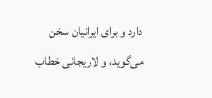دارد و برای ایرانیان سخن می‌گوید، و لاریجانی خطاب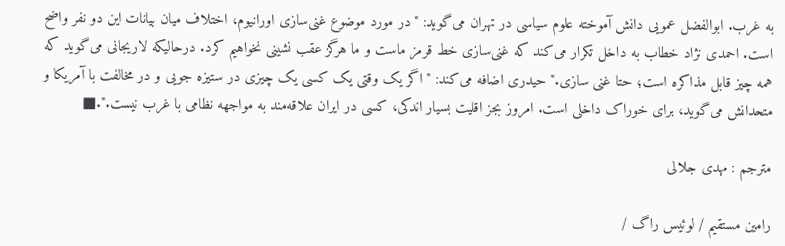به غرب. ابوالفضل عمویی دانش آموخته علوم سیاسی در تهران می‌گوید: "در مورد موضوع غنی‌سازی اورانیوم، اختلاف میان بیانات این دو نفر واضح است. احمدی نژاد خطاب به داخل تکرار می‌کند که غنی‌سازی خط قرمز ماست و ما هرگز عقب نشینی نخواهیم کرد. درحالیکه لاریجانی می‌گوید که همه چیز قابل مذاکره است؛ حتا غنی سازی." حیدری اضافه می‌کند: "اگر یک وقتی یک کسی یک چیزی در ستیزه جویی و در مخالفت با آمریکا و متحدانش می‌گوید، برای خوراک داخلی است. امروز بجز اقلیت بسیار اندکی، کسی در ایران علاقه‌مند به مواجهه نظامی با غرب نیست.".■

مترجم : مهدی جلالی

رامین مستقیم / لوئیس راگ /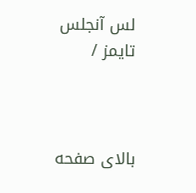لس آنجلس تايمز /



بالای صفحه